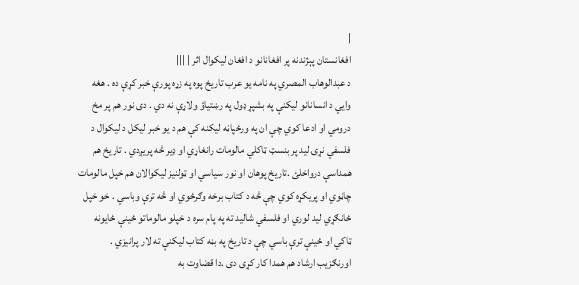|
افغانستان پېژندنه پر افغانانو د افغان ليکوال اثر | |||
د عبدالوهاب المصري په نامه يو عرب تاريخ پوه په زړه پورې خبر كړې ده . هغه وايي د انسانانو ليكنې په بشپړ ډول په رښتياؤ ولاړې نه دي . دى نور هم پر مخ درومي او ادعا كوي چې ان په ورځپاڼه ليكنه كې هم د يو خبر ليكل د ليكوال د فلسفي نړۍ ليد پر بنسټ ټاكلي مالومات رانغاړي او ډير څه پريږدي . تاريخ هم همداسې درواخلئ .تاريخ پوهان او نور سياسي او ټولنيز ليكوالان هم خپل مالومات چاڼوي او پريكړه كوي چې څه د كتاب برخه وګرځوي او څه ترې وباسي . خو خپل ځانګړي ليد لوري او فلسفي شاليد ته په پام سره د خپلو مالوماتو ځينې ځايونه ټاكي او ځينې ترې باسي چې د تاريخ په بڼه كتاب ليكنې ته لار پرانيزي . اورنګزيب ارشاد هم همدا كار كړى دى .دا قضاوت به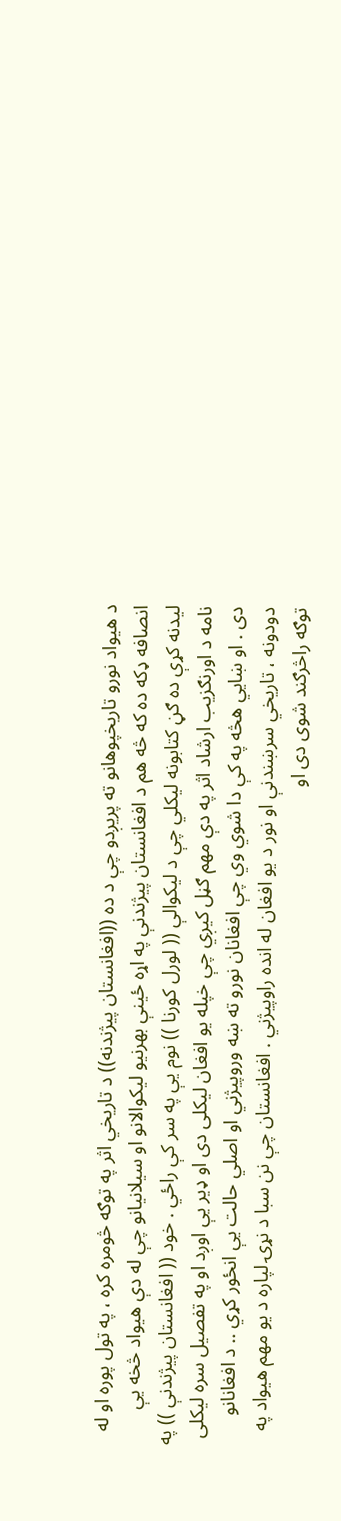د هيواد نورو تاريخپوهانو ته پريږدو چې د ده ((افغانستان پيژندنه)) د تاريخي اثر په توګه څومره كره ، په تول پوره او له انصافه ډكه ده كه څه هم د افغانستان پيژندنې په اړه ځينې بهرنيو ليكوالانو او سيلانيانو چې له دې هيواد څخه يې ليدنه كړې ده ګڼ كتابونه ليكلي چې د ليكوالې (( لورل كورنا )) نوم يې په سر كې راځي . خود (( افغانستان پيژندنې )) په نامه د اورنګزيب ارشاد اثر په دې مهم ګڼل كيږي چې خپله يو افغان ليكلى دى او ډير يې اوږد او په تفصيل سره ليكلى دى . او ښايي هڅه په كې دا شوي وي چې افغانان نورو ته ښه وروپيژني او اصلي حالت يې انځور كړي .. د افغانانو دودونه ، تاريخي سرښندنې او نور د يو افغان له انده راوپيژني . افغانستان چې نن سبا د نړۍ لپاره د يو مهم هيواد په توګه راڅرګند شوى دى او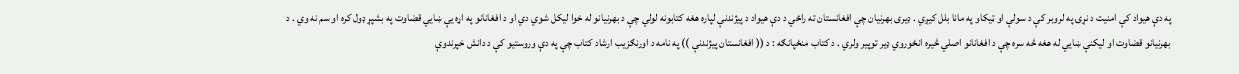په دې هيواد كې امنيت د نړۍ په لروبر كې د سولې او ټيكاو په مانا بلل كيږي . ډيرى بهرنيان چې افغانستان ته راځي د دې هيواد د پيژندنې لپاره هغه كتابونه لولي چې د بهرنيانو له خوا ليكل شوي دي او د افغانانو په اړه يې ښايي قضاوت په بشپړ ډول كره او سم نه وي . د بهرنيانو قضاوت او ليكنې ښايي له هغه څه سره چې د افغانانو اصلي څيره انځوروي ډير توپير ولري . د كتاب منځپانګه : د (( افغانستان پيژندنې )) په نامه د اورنګزيب ارشاد كتاب چې په دې وروستيو كې د دانش خپرندوې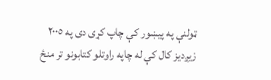ټولنې په پيښور كې چاپ كړى دى په ٢٠٠٥ زيږديز كال كې له چاپه راوتلو كتابونو تر منځ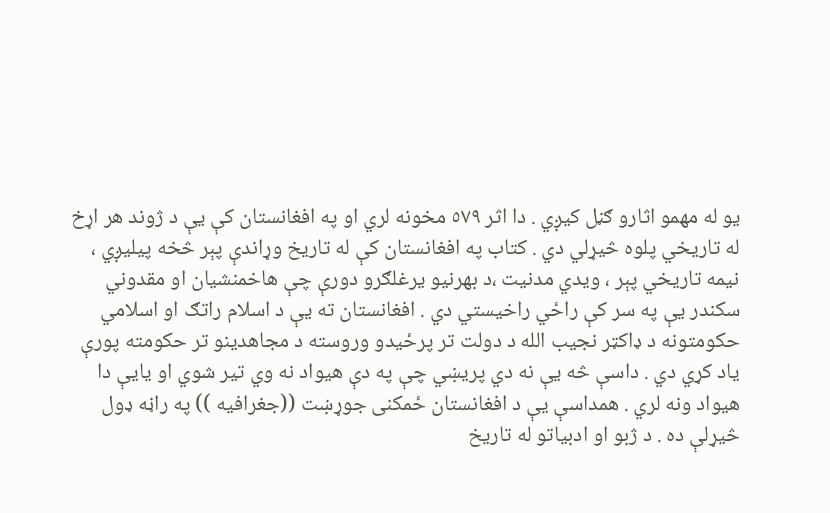يو له مهمو اثارو ګڼل كيږي . دا اثر ٥٧٩ مخونه لري او په افغانستان كې يې د ژوند هر اړخ له تاريخي پلوه څيړلي دي . كتاب په افغانستان كې له تاريخ وړاندې پېر څخه پيليږي ، نيمه تاريخي پېر ، ويدي مدنيت ،د بهرنيو يرغلګرو دورې چې هاخمنشيان او مقدوني سكندر يې په سر كې راځي راخيستي دي . افغانستان ته يې د اسلام راتګ او اسلامي حكومتونه د ډاكټر نجيب الله د دولت تر پرځيدو وروسته د مجاهدينو تر حكومته پورې ياد كړي دي . داسې څه يې نه دي پريښي چې په دې هيواد نه وي تير شوي او يايې دا هيواد ونه لري . همداسې يې د افغانستان ځمكنى جوړښت ((جغرافيه )) په راڼه ډول څيړلې ده . د ژبو او ادبياتو له تاريخ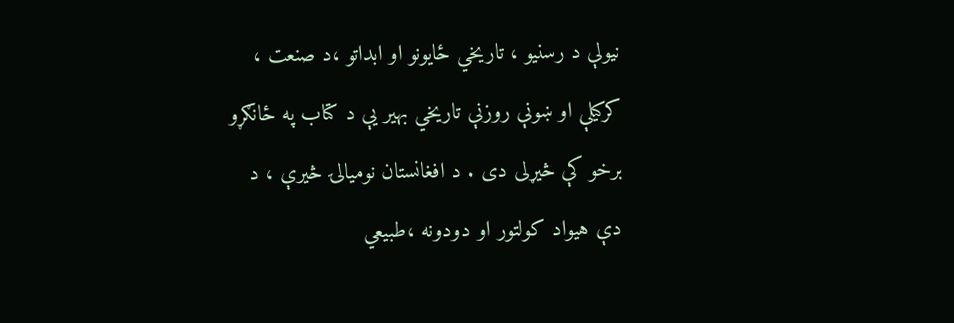نيولې د رسنيو ، تاريخي ځايونو او ابداتو ،د صنعت ، كركيلې او ښونې روزنې تاريخي بهير يې د كتاب په ځانګړو برخو كې څيړلى دى . د افغانستان نوميالۍ څيرې ، د دې هيواد كولتور او دودونه ،طبيعي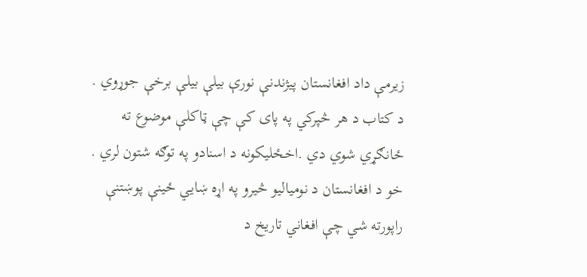زيرمې داد افغانستان پيژندنې نورې بيلې بيلې برخې جوړوي . د كتاب د هر څپركي په پاى كې چې ټاكلې موضوع ته ځانګړي شوي دي .اخځليكونه د اسنادو په توګه شتون لري . خو د افغانستان د نومياليو څيرو په اړه ښايي ځينې پوښتنې راپورته شي چې افغاني تاريخ د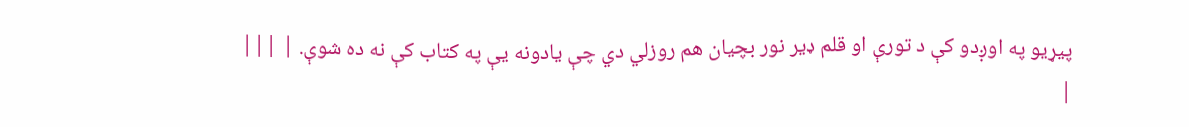پيړيو په اوږدو كې د تورې او قلم ډير نور بچيان هم روزلي دي چې يادونه يې په كتاب كې نه ده شوې. | |||
|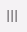|||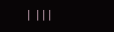| |||